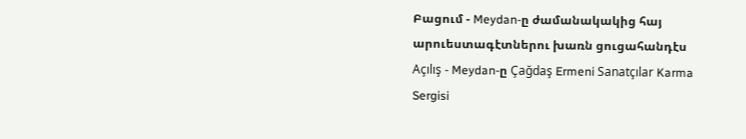Բացում - Meydan-ը ժամանակակից հայ արուեստագէտներու խառն ցուցահանդէս
Açılış - Meydan-ը Çağdaş Ermeni Sanatçılar Karma Sergisi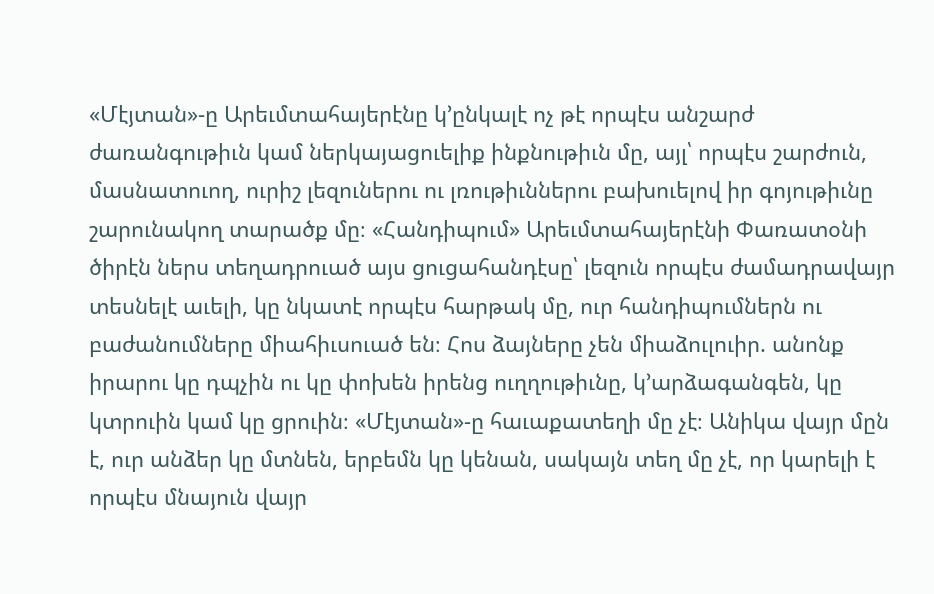«Մէյտան»-ը Արեւմտահայերէնը կ’ընկալէ ոչ թէ որպէս անշարժ ժառանգութիւն կամ ներկայացուելիք ինքնութիւն մը, այլ՝ որպէս շարժուն, մասնատուող, ուրիշ լեզուներու ու լռութիւններու բախուելով իր գոյութիւնը շարունակող տարածք մը։ «Հանդիպում» Արեւմտահայերէնի Փառատօնի ծիրէն ներս տեղադրուած այս ցուցահանդէսը՝ լեզուն որպէս ժամադրավայր տեսնելէ աւելի, կը նկատէ որպէս հարթակ մը, ուր հանդիպումներն ու բաժանումները միահիւսուած են։ Հոս ձայները չեն միաձուլուիր. անոնք իրարու կը դպչին ու կը փոխեն իրենց ուղղութիւնը, կ’արձագանգեն, կը կտրուին կամ կը ցրուին։ «Մէյտան»-ը հաւաքատեղի մը չէ։ Անիկա վայր մըն է, ուր անձեր կը մտնեն, երբեմն կը կենան, սակայն տեղ մը չէ, որ կարելի է որպէս մնայուն վայր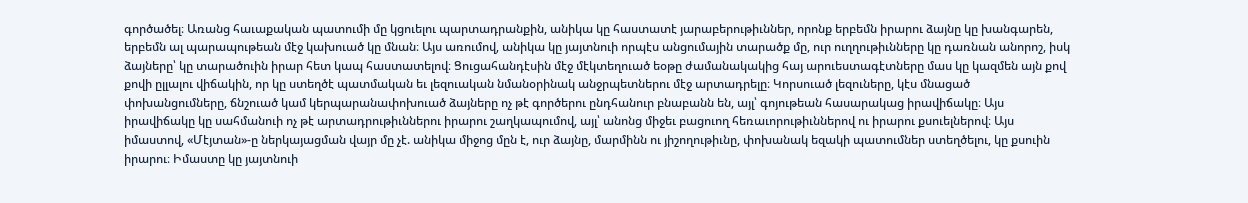գործածել։ Առանց հաւաքական պատումի մը կցուելու պարտադրանքին, անիկա կը հաստատէ յարաբերութիւններ, որոնք երբեմն իրարու ձայնը կը խանգարեն, երբեմն ալ պարապութեան մէջ կախուած կը մնան։ Այս առումով, անիկա կը յայտնուի որպէս անցումային տարածք մը, ուր ուղղութիւնները կը դառնան անորոշ, իսկ ձայները՝ կը տարածուին իրար հետ կապ հաստատելով։ Ցուցահանդէսին մէջ մէկտեղուած եօթը ժամանակակից հայ արուեստագէտները մաս կը կազմեն այն քով քովի ըլլալու վիճակին, որ կը ստեղծէ պատմական եւ լեզուական նմանօրինակ անջրպետներու մէջ արտադրելը։ Կորսուած լեզուները, կէս մնացած փոխանցումները, ճնշուած կամ կերպարանափոխուած ձայները ոչ թէ գործերու ընդհանուր բնաբանն են, այլ՝ գոյութեան հասարակաց իրավիճակը։ Այս իրավիճակը կը սահմանուի ոչ թէ արտադրութիւններու իրարու շաղկապումով, այլ՝ անոնց միջեւ բացուող հեռաւորութիւններով ու իրարու քսուելներով։ Այս իմաստով, «Մէյտան»-ը ներկայացման վայր մը չէ. անիկա միջոց մըն է, ուր ձայնը, մարմինն ու յիշողութիւնը, փոխանակ եզակի պատումներ ստեղծելու, կը քսուին իրարու։ Իմաստը կը յայտնուի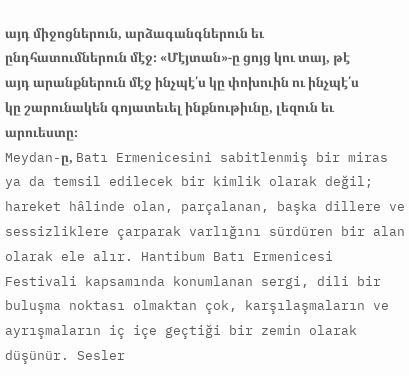այդ միջոցներուն, արձագանգներուն եւ ընդհատումներուն մէջ։ «Մէյտան»-ը ցոյց կու տայ, թէ այդ արանքներուն մէջ ինչպէ՛ս կը փոխուին ու ինչպէ՛ս կը շարունակեն գոյատեւել ինքնութիւնը, լեզուն եւ արուեստը։
Meydan-ը, Batı Ermenicesini sabitlenmiş bir miras ya da temsil edilecek bir kimlik olarak değil; hareket hâlinde olan, parçalanan, başka dillere ve sessizliklere çarparak varlığını sürdüren bir alan olarak ele alır. Hantibum Batı Ermenicesi Festivali kapsamında konumlanan sergi, dili bir buluşma noktası olmaktan çok, karşılaşmaların ve ayrışmaların iç içe geçtiği bir zemin olarak düşünür. Sesler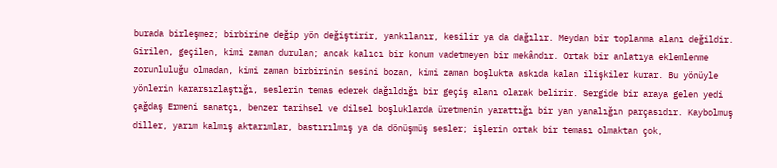burada birleşmez; birbirine değip yön değiştirir, yankılanır, kesilir ya da dağılır. Meydan bir toplanma alanı değildir. Girilen, geçilen, kimi zaman durulan; ancak kalıcı bir konum vadetmeyen bir mekândır. Ortak bir anlatıya eklemlenme zorunluluğu olmadan, kimi zaman birbirinin sesini bozan, kimi zaman boşlukta askıda kalan ilişkiler kurar. Bu yönüyle yönlerin kararsızlaştığı, seslerin temas ederek dağıldığı bir geçiş alanı olarak belirir. Sergide bir araya gelen yedi çağdaş Ermeni sanatçı, benzer tarihsel ve dilsel boşluklarda üretmenin yarattığı bir yan yanalığın parçasıdır. Kaybolmuş diller, yarım kalmış aktarımlar, bastırılmış ya da dönüşmüş sesler; işlerin ortak bir teması olmaktan çok,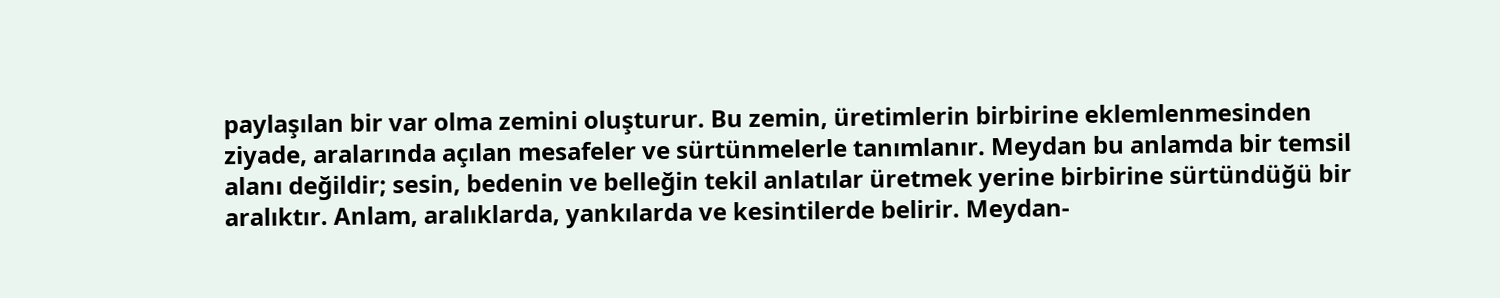paylaşılan bir var olma zemini oluşturur. Bu zemin, üretimlerin birbirine eklemlenmesinden ziyade, aralarında açılan mesafeler ve sürtünmelerle tanımlanır. Meydan bu anlamda bir temsil alanı değildir; sesin, bedenin ve belleğin tekil anlatılar üretmek yerine birbirine sürtündüğü bir aralıktır. Anlam, aralıklarda, yankılarda ve kesintilerde belirir. Meydan-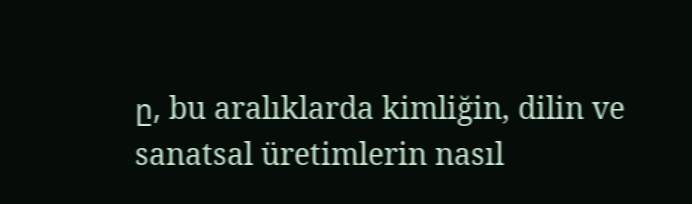ը, bu aralıklarda kimliğin, dilin ve sanatsal üretimlerin nasıl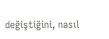değiştiğini, nasıl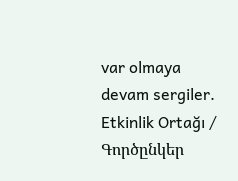var olmaya devam sergiler.
Etkinlik Ortağı / Գործընկեր